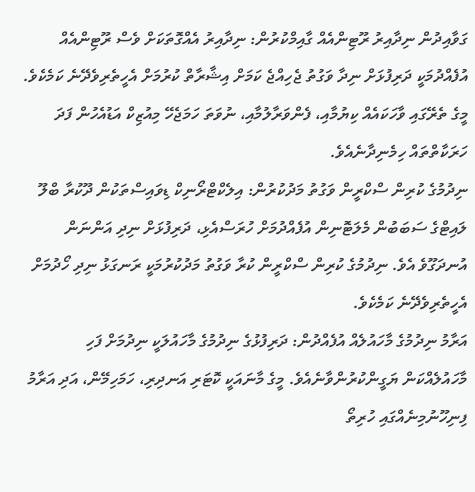ގަވާއިދުން ނިދާއިރު ރޫޓިންއެއް ގާއިމްކުރުން: ނިދާއިރު އެއްގޮތަކަށް ވެސް ރޫޓިންއެއް އުފެއްދުމަކީ ދަރިފުޅަށް ނިދާ ވަގުތު ޖެހިއްޖެ ކަމަށް އިޝާރާތް ކުރުމަށް އެހީތެރިވެދޭނެ ކަމެކެވެ. މީގެ ތެރޭގައި ވާހަކައެއް ކިޔުމާއި، ފެންވަރާލުމާއި، ނުވަތަ ހަމަޖެހޭ މިއުޒިކް އަޑުއެހުން ފަދަ ހަރަކާތްތައް ހިމެނިދާނެއެވެ.
ނިދުމުގެ ކުރިން ސްކްރީން ވަގުތު މަދުކުރުން: އިލެކްޓްރޯނިކް ޑިވައިސްތަކުން ދޫކުރާ ބްލޫ ލައިޓްގެ ސަބަބުން މެލަޓޮނިން އުފެއްދުމަށް ހުރަސްއެޅި، ދަރިފުޅަށް ނިދި އަންނަން އުނދަގޫވެ އެވެ. ނިދުމުގެ ކުރިން ސްކްރީން ކުރާ ވަގުތު މަދުކުރުމަކީ ރަނގަޅު ނިދި ހޯދުމަށް އެހީތެރިވެދޭނެ ކަމެކެވެ.
އަރާމު ނިދުމުގެ މާހައުލެއް އުފެއްދުން: ދަރިފުޅުގެ ނިދުމުގެ މާހައުލަކީ ނިދުމަށް ފަހި މާހައުލެއްކަން ޔަގީންކުރުންވާނެއެވެ. މީގެ މާނައަކީ ކޮޓަރި އަނދިރި، ހަމަހިމޭން، އަދި އަރާމު ފިނިހޫނުމިނެއްގައި ހުރިތޯ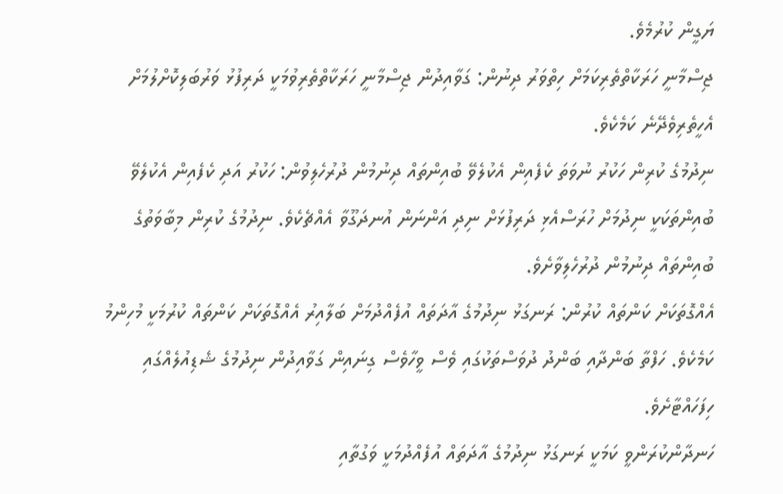ޔަގީން ކުރުމެވެ.
ޖިސްމާނީ ހަރަކާތްތެރިކަމަށް ހިތްވަރު ދިނުން: ގަވާއިދުން ޖިސްމާނީ ހަރަކާތްތެރިވުމަކީ ދަރިފުޅު ވަރުބަލިކޮށްލުމަށް އެހީތެރިވެދޭނެ ކަމެކެވެ.
ނިދުމުގެ ކުރިން ހަކުރު ނުވަތަ ކެފެއިން އެކުލެވޭ ބުއިންތައް ދިނުމުން ދުރުހެލިވުން: ހަކުރު އަދި ކެފެއިން އެކުލެވޭ ބުއިންތަކަކީ ނިދުމަށް ހުރަސްއެޅި ދަރިފުޅަށް ނިދި އަންނަން އުނދަގޫވާ އެއްޗެކެވެ. ނިދުމުގެ ކުރިން މިބާވަތުގެ ބުއިންތައް ދިނުމުން ދުރުހެލިވާށެވެ.
އެއްގޮތަކަށް ކަންތައް ކުރުން: ރަނގަޅު ނިދުމުގެ އާދަތައް އުފެއްދުމަށް ބަލާއިރު އެއްގޮތަކަށް ކަންތައް ކުރުމަކީ މުހިންމު ކަމެކެވެ. ހަފްތާ ބަންދާއި ބަންދު ދުވަސްތަކުގައި ވެސް ވީހާވެސް ގިނައިން ގަވާއިދުން ނިދުމުގެ ޝެޑިއުލެއްގައި ހިފަހައްޓާށެވެ.
ހަނދާންކުރަންވީ ކަމަކީ ރަނގަޅު ނިދުމުގެ އާދަތައް އުފެއްދުމަކީ ވަގުތާއި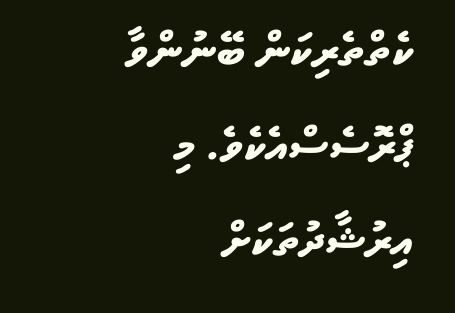ކެތްތެރިކަން ބޭނުންވާ ޕްރޮސެސްއެކެވެ. މި އިރުޝާދުތަކަށް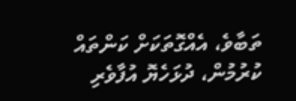ތަބާވެ، އެއްގޮތަކަށް ކަންތައް ކުރުމުން، ދުޅަހެޔޮ އުފާވެރި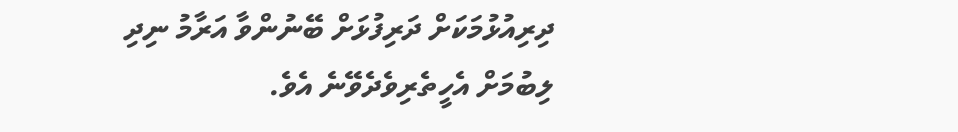ދިރިއުޅުމަކަށް ދަރިފުޅަށް ބޭނުންވާ އަރާމު ނިދި ލިބުމަށް އެހީތެރިވެދެވޭނެ އެވެ.